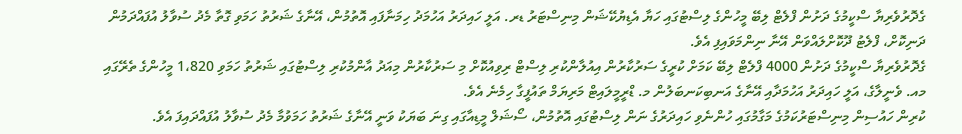ގެދޮރުވެރިޔާ ސްކީމުގެ ދަށުން ފްލެޓް ލިބޭ މީހުންގެ ލިސްޓުގައި ހަޔާ އެޑިޔުކޭޝަން މިނިސްޓަރު ޑރ. އަލީ ހައިދަރު އަހުމަދު ހިމަނާފައި އޮތުމުން، އޭނާގެ ޝަރުތު ހަމަވި ގޮތާ މެދު ސުވާލު އުފައްދަމުން ދަނިކޮށް، ފްލެޓު ދޫކޮށްލައްވަން އޭނާ ނިންމަވައިފި އެވެ.
ގެދޮރުވެރިޔާ ސްކީމުގެ ދަށުން 4000 ފްލެޓް ލިބޭ ކަމަށް ކުރީގެ ސަރުކާރުން އިއުލާންކުރި ލިސްޓް ރިވިއުކޮށް މި ސަރުކާރުން މިއަދު އާންމުކުރި ލިސްޓުގައި ޝަރުތު ހަމަވި 1،820 މީހުންގެ ތެރޭގައި މއ. ވެނީލާގެ، އަލީ ހައިދަރު އަހުމަދާއި އޭނާގެ އަނބިކަނބަލުން މ. ޑްރީމީލައިޓް މަރިޔަމް ތައުފީގާ ހިމެނެ އެވެ.
ކުރިން ހައުސިން މިނިސްޓަރުކަމުގެ މަގާމުގައި ހުންނެވި ހައިދަރުގެ ނަން ލިސްޓުގައި އޮތުމުން، ސޯޝަލް މީޑިއާގައި ގިނަ ބަޔަކު ވަނީ އޭނާގެ ޝަރުތު ހަމަވުމާ މެދު ސުވާލު އުފައްދައިފަ އެވެ.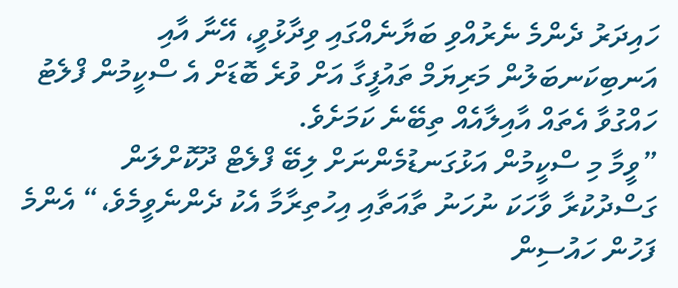ހައިދަރު ދެންމެ ނެރުއްވި ބަޔާނެއްގައި ވިދާޅުވީ، އޭނާ އާއި އަނބިކަނބަލުން މަރިޔަމް ތައުފީގާ އަށް ވުރެ ބޮޑަށް އެ ސްކީމުން ފްލެޓު ހައްގުވާ އެތައް އާއިލާއެއް ތިބޭނެ ކަމަށެވެ.
”ވީމާ މި ސްކީމުން އަޅުގަނޑުމެންނަށް ލިބޭ ފްލެޓް ދޫކޮށްލަން ގަސްދުކުރާ ވާހަކަ ނުހަނު ތާއަތާއި އިހުތިރާމާ އެކު ދެންނެވީމެވެ،“ އެންމެ ފަހުން ހައުސިން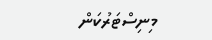މިނިސްޓަރުކަން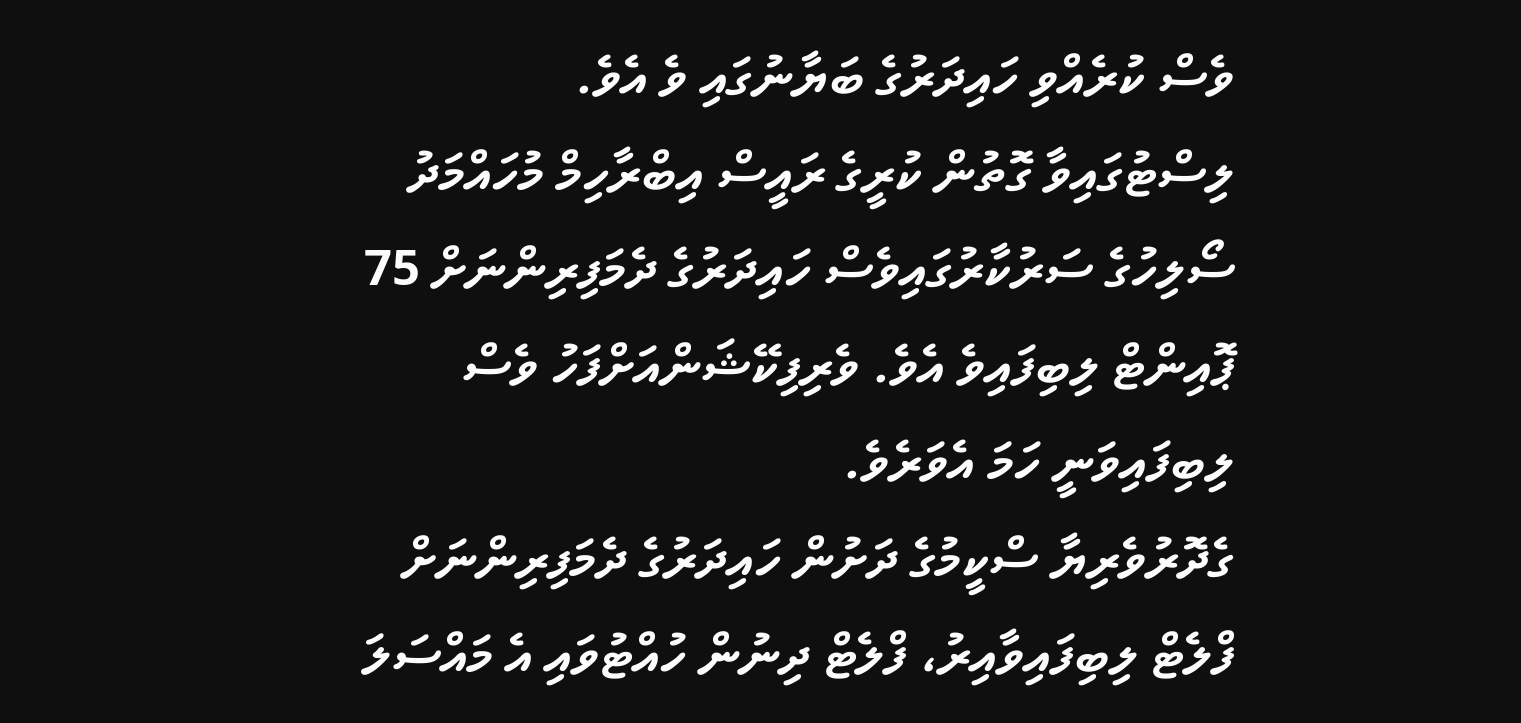ވެސް ކުރެއްވި ހައިދަރުގެ ބަޔާނުގައި ވެ އެވެ.
ލިސްޓުގައިވާ ގޮތުން ކުރީގެ ރައީސް އިބްރާހިމް މުހައްމަދު ސޯލިހުގެ ސަރުކާރުގައިވެސް ހައިދަރުގެ ދެމަފިރިންނަށް 75 ޕޮއިންޓް ލިބިފައިވެ އެވެ. ވެރިފިކޭޝަންއަށްފަހު ވެސް ލިބިފައިވަނީ ހަމަ އެވަރެވެ.
ގެދޮރުވެރިޔާ ސްކީމުގެ ދަށުން ހައިދަރުގެ ދެމަފިރިންނަށް ފްލެޓް ލިބިފައިވާއިރު، ފްލެޓް ދިނުން ހުއްޓުވައި އެ މައްސަލަ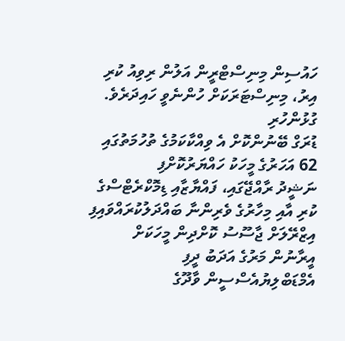ހައުސިން މިނިސްޓްރީން އަލުން ރިވިއު ކުރި އިރު، މިނިސްޓަރަކަށް ހުންނެވީ ހައިދަރެވެ.
ގުޅުންހުރި
ޑުރަގް ބޭނުންކޮށް އެ ވިއްކާކަމުގެ ތުހުމަތުގައި 62 އަހަރުގެ މީހަކު ހައްޔަރުކޮށްފި
ނަޝީދު ރާއްޖޭގައި، ފައްޔާޒާއި ޑިމޮކްރެޓްސްގެ ކުރި އާއި މިހާރުގެ ވެރިންނާ ބައްދަލުކުރައްވައިފި
އިޒްރޭލަށް ޖާސޫސު ކޮށްދިން މީހަކަށް އީރާނުން މަރުގެ އަދަބު ދީފި
އެމްޑަބްލިޔުއެސްސީން ވާދޫގެ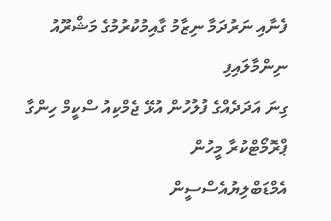ފެނާއި ނަރުދަމާ ނިޒާމު ގާއިމުކުރުމުގެ މަޝްރޫއު ނިންމާލައިފި
ގިނަ އަދަދެއްގެ ފުލުހުން އުޅޭ ޖެމްކިއު ސްކީމް ހިންގާ ޕްރޮމޯޓްކުރާ މީހުން
އެމްޑަބްލިޔުއެސްސީން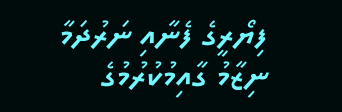ފިޔޯރީގެ ފެނާއި ނަރުދަމާ ނިޒާމު ގާއިމުކުރުމުގެ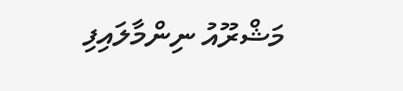މަޝްރޫއު ނިންމާލައިފި